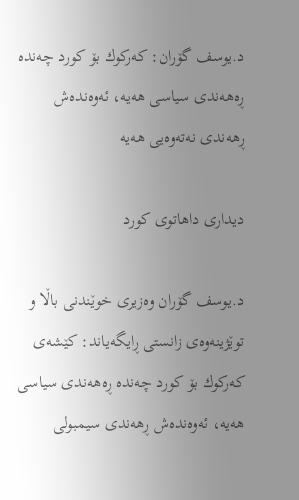د.یوسف گۆران: كه‌ركوك بۆ كورد چه‌نده‌ ڕه‌هه‌ندی سیاسی هه‌یه‌، ئه‌وه‌نده‌ش ڕهه‌ندی نه‌ته‌وه‌یی هه‌یه‌

دیداری داهاتوی كورد

د.یوسف گۆران وه‌زیری خوێندنی باڵا و توێژینه‌وه‌ی زانستی ڕایگه‌یاند: كێشه‌ی كه‌ركوك بۆ كورد چه‌نده‌ ڕه‌هه‌ندی سیاسی هه‌یه‌، ئه‌وه‌نده‌ش ڕهه‌ندی سیمبولی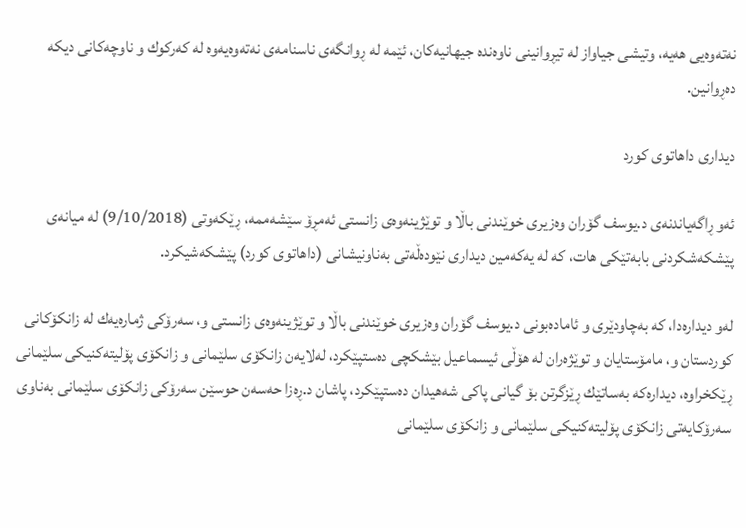نه‌ته‌وه‌یی هه‌یه‌، وتیشی جیاواز له‌ تیڕوانینی ناوه‌نده‌ جیهانیه‌كان، ئێمه‌ له‌ ڕوانگه‌ی ناسنامه‌ی نه‌ته‌وه‌یه‌وه‌ له‌ كه‌ركوك و ناوچه‌كانی دیكه‌ ده‌ڕوانین.

دیداری داهاتوی كورد

ئه‌و ڕاگه‌یاندنه‌ی د.یوسف گۆران وه‌زیری خوێندنی باڵا و توێژینه‌وه‌ی زانستی ئه‌مڕۆ سێشه‌ممه‌، ڕێكه‌وتی (9/10/2018) له‌ میانه‌ی پێشكه‌شكردنی بابه‌تێكی هات، كه‌ له‌ یه‌كه‌مین دیداری نێوده‌ڵه‌تی به‌ناونیشانی (داهاتوی كورد) پێشكه‌شیكرد.

له‌و دیداره‌دا، كه‌ به‌چاودێری و ئاماده‌بونی د.یوسف گۆران وه‌زیری خوێندنی باڵا و توێژینه‌وه‌ی زانستی و، سه‌رۆكی ژماره‌یه‌ك له‌ زانكۆكانی كوردستان و، مامۆستایان و توێژه‌ران له‌ هۆڵی ئیسماعیل بێشكچی ده‌ستپێكرد، له‌لایه‌ن زانكۆی سلێمانی و زانكۆی پۆلیته‌كنیكی سلێمانی ڕێكخراوه‌، دیداره‌كه‌ به‌ساتێك ڕێزگرتن بۆ گیانی پاكی شه‌هیدان ده‌ستپێكرد، پاشان د.ڕه‌زا حه‌سه‌ن حوسێن سه‌رۆكی زانكۆی سلێمانی به‌ناوی سه‌رۆكایه‌تی زانكۆی پۆلیته‌كنیكی سلێمانی و زانكۆی سلێمانی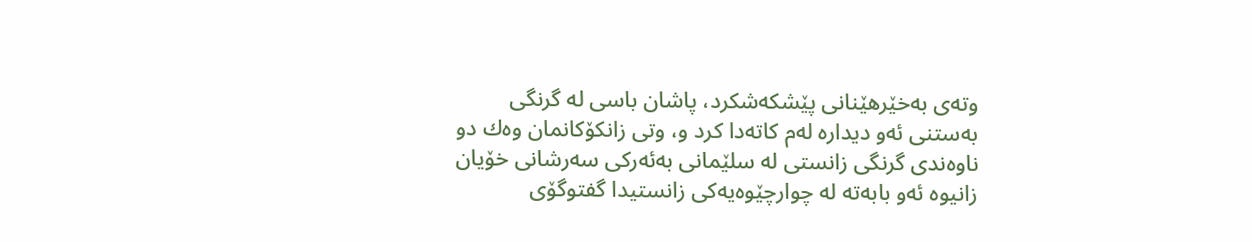وته‌ی به‌خێرهێنانی پێشكه‌شكرد، پاشان باسی له‌ گرنگی به‌ستنی ئه‌و دیداره‌ له‌م كاته‌دا كرد و، وتی زانكۆكانمان وه‌ك دو ناوه‌ندی گرنگی زانستی له‌ سلێمانی به‌ئه‌ركی سه‌رشانی خۆیان زانیوه‌ ئه‌و بابه‌ته‌ له‌ چوارچێوه‌یه‌كی زانستیدا گفتوگۆی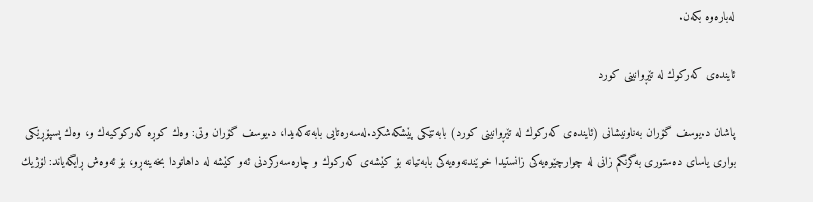له‌باره‌وه‌ بكه‌ن.

ئاینده‌ی كه‌ركوك له‌ تێڕوانینی كورد

پاشان د.یوسف گۆران به‌ناونیشانی (ئاینده‌ی كه‌ركوك له‌ تێڕوانینی كورد) بابه‌تێكی پێشكه‌شكرد.له‌سه‌ره‌تایی بابه‌ته‌كه‌یدا، د.یوسف گۆران وتی: وه‌ك كوڕه‌ كه‌ركوكیه‌ك و، وه‌ك پسپۆڕێكی بواری یاسای ده‌ستوری به‌گرنگم زانی له‌ چوارچێوه‌یه‌كی زانستیدا خوێندنه‌وه‌یه‌كی بابه‌تیانه‌ بۆ كێشه‌ی كه‌ركوك و چاره‌سه‌ركردنی ئه‌و كێشه‌ له‌ داهاتودا بخه‌ینه‌ڕو، بۆ ئه‌وه‌ش ڕایگه‌یاند: لۆژیك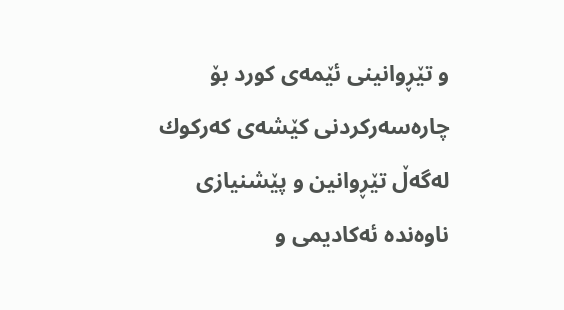و تێڕوانینی ئێمه‌ی كورد بۆ چاره‌سه‌ركردنی كێشه‌ی كه‌ركوك له‌گه‌ڵ تێڕوانین و پێشنیازی ناوه‌نده‌ ئه‌كادیمی و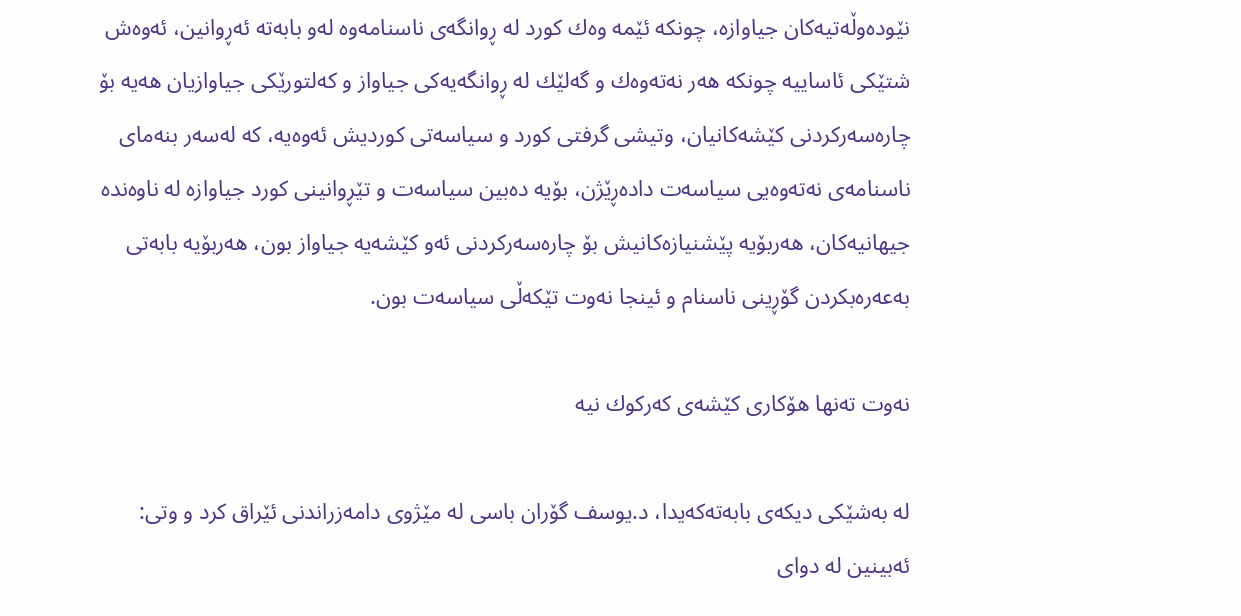نێوده‌وڵه‌تیه‌كان جیاوازه‌، چونكه‌ ئێمه‌ وه‌ك كورد له‌ ڕوانگه‌ی ناسنامه‌وه‌ له‌و بابه‌ته‌ ئه‌ڕوانین، ئه‌وه‌ش شتێكی ئاساییه‌ چونكه‌ هه‌ر نه‌ته‌وه‌ك و گه‌لێك له‌ ڕوانگه‌یه‌كی جیاواز و كه‌لتورێكی جیاوازیان هه‌یه‌ بۆ چاره‌سه‌ركردنی كێشه‌كانیان، وتیشی گرفتی كورد و سیاسه‌تی كوردیش ئه‌وه‌یه‌، كه‌ له‌سه‌ر بنه‌مای ناسنامه‌ی نه‌ته‌وه‌یی سیاسه‌ت داده‌ڕێژن، بۆیه‌ ده‌بین سیاسه‌ت و تێڕوانینی كورد جیاوازه‌ له‌ ناوه‌نده‌ جیهانیه‌كان، هه‌ربۆیه‌ پێشنیازه‌كانیش بۆ چاره‌سه‌ركردنی ئه‌و كێشه‌یه‌ جیاواز بون، هه‌ربۆیه‌ بابه‌تی به‌عه‌ره‌بكردن گۆڕینی ناسنام و ئینجا نه‌وت تێكه‌ڵی سیاسه‌ت بون.

نه‌وت ته‌نها هۆكاری كێشه‌ی كه‌ركوك نیه‌

له‌ به‌شێكی دیكه‌ی بابه‌ته‌كه‌یدا، د.یوسف گۆران باسی له‌ مێژوی دامه‌زراندنی ئێراق كرد و وتی: ئه‌بینین له‌ دوای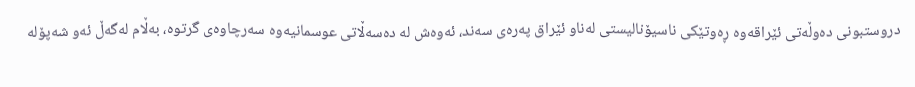دروستبونی ده‌وڵه‌تی ئێراقه‌وه‌ ڕه‌وتێكی ناسیۆنالیستی له‌ناو ئێراق په‌ره‌ی سه‌ند، ئه‌وه‌ش له‌ ده‌سه‌ڵاتی عوسمانیه‌وه‌ سه‌رچاوه‌ی گرتوه‌، به‌ڵام له‌گه‌ڵ ئه‌و شه‌پۆله‌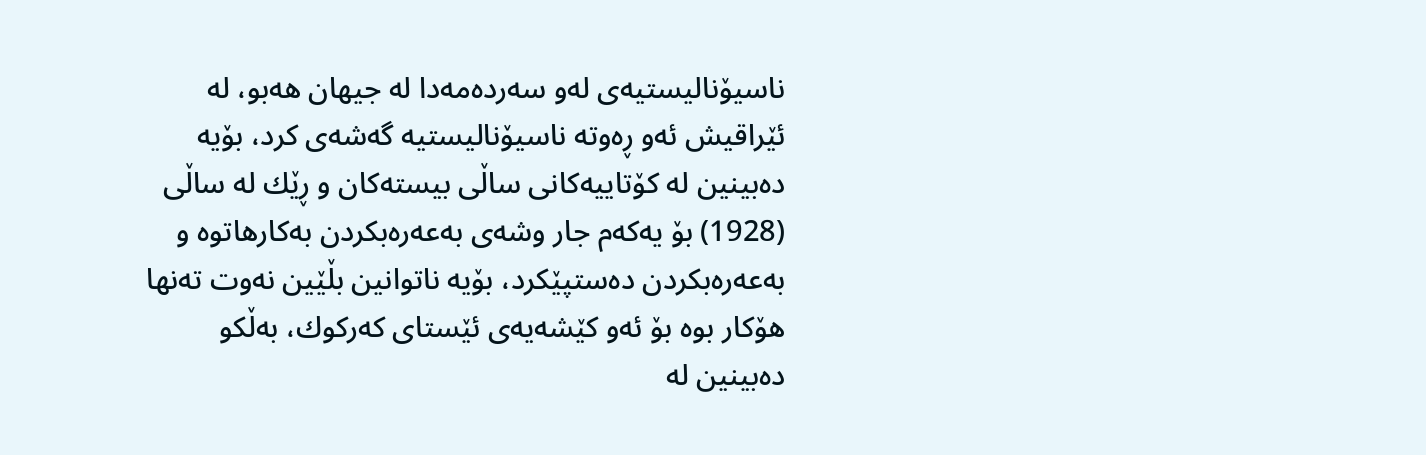ناسیۆنالیستیه‌ی له‌و سه‌رده‌مه‌دا له‌ جیهان هه‌بو، له‌ ئێراقیش ئه‌و ڕه‌وته‌ ناسیۆنالیستیه‌ گه‌شه‌ی كرد، بۆیه‌ ده‌بینین له‌ كۆتاییه‌كانی ساڵی بیسته‌كان و ڕێك له‌ ساڵی (1928) بۆ یه‌كه‌م جار وشه‌ی به‌عه‌ره‌بكردن به‌كارهاتوه‌ و به‌عه‌ره‌بكردن ده‌ستپێكرد، بۆیه‌ ناتوانین بڵێین نه‌وت ته‌نها هۆكار بوه بۆ ئه‌و كێشه‌یه‌ی ئێستای كه‌ركوك، به‌ڵكو ده‌بینین له‌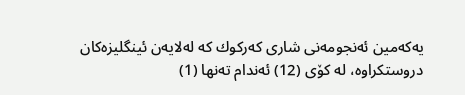یه‌كه‌مین ئه‌نجومه‌نی شاری كه‌ركوك كه‌ له‌لایه‌ن ئینگلیزه‌كان دروستكراوه‌، له‌ كۆی (12) ئه‌ندام ته‌نها (1)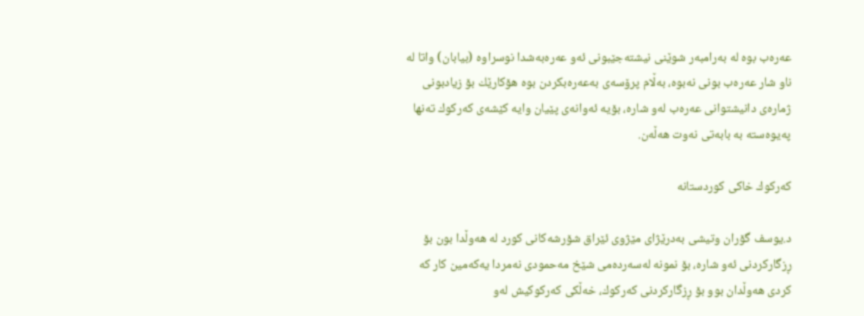عه‌ره‌ب بوه‌ له‌ به‌رامبه‌ر شوێنی نیشته‌جێبونی ئه‌و عه‌ره‌به‌شدا نوسراوه‌ (بیابان) واتا له‌ ناو شار عه‌ره‌ب بونی نه‌بوه‌، به‌ڵام پرۆسه‌ی به‌عه‌ره‌بكردن بوه‌ هۆكارێك بۆ زیادبونی ژماره‌ی دانیشتوانی عه‌ره‌ب له‌و شاره‌، بۆیه‌ ئه‌وانه‌ی پێیان وایه‌ كێشه‌ی كه‌ركوك ته‌نها په‌یوه‌سته‌ به‌ بابه‌تی نه‌وت هه‌ڵه‌ن.

كه‌ركوك خاكی كوردستانه

د.یوسف گۆران وتیشی به‌درێژای مێژوی ئێراق شۆرشه‌كانی كورد له‌ هه‌وڵدا بون بۆ ڕزگاركردنی ئه‌و شاره‌، بۆ نمونه‌ له‌سه‌رده‌می شێخ مه‌حمودی نه‌مردا یه‌كه‌مین كار كه‌ كردی هه‌وڵدان بوو بۆ ڕزگاركردنی كه‌ركوك، خه‌ڵكی كه‌ركوكیش له‌و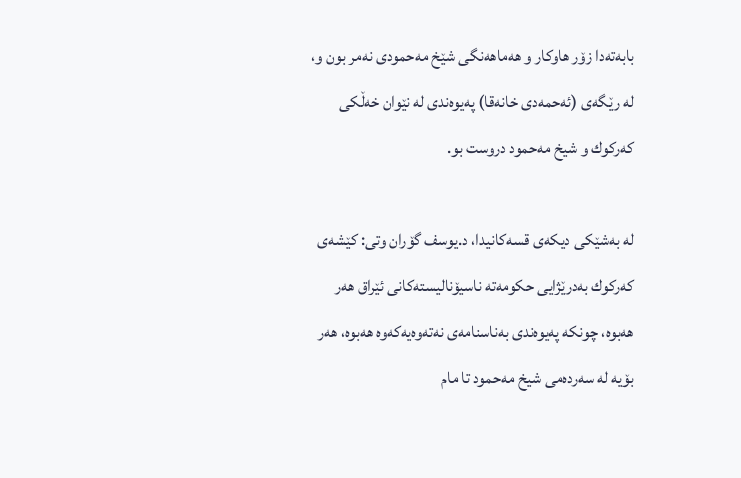بابه‌ته‌دا زۆر هاوكار و هه‌ماهه‌نگی شێخ مه‌حمودی نه‌مر بون و، له‌ رێگه‌ی (ئه‌حمه‌دی خانه‌قا) په‌یوه‌ندی له‌ نێوان خه‌ڵكی كه‌ركوك و شیخ مه‌حمود دروست بو.

له‌ به‌شێكی دیكه‌ی قسه‌كانیدا، د.یوسف گۆران وتی: كێشه‌ی كه‌ركوك به‌درێژایی حكومه‌ته‌ ناسیۆنالیسته‌كانی ئێراق هه‌ر هه‌بوه‌، چونكه‌ په‌یوه‌ندی به‌ناسنامه‌ی نه‌ته‌وه‌یه‌كه‌وه‌ هه‌بوه‌، هه‌ر بۆیه‌ له‌ سه‌رده‌می شیخ مه‌حمود تا مام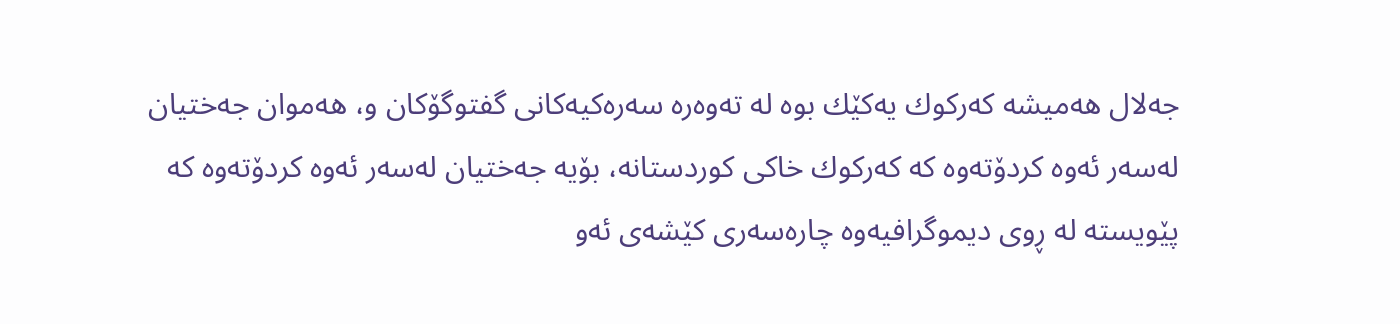جه‌لال هه‌میشه‌ كه‌ركوك یه‌كێك بوه‌ له‌ ته‌وه‌ره‌ سه‌ره‌كیه‌كانی گفتوگۆكان و، هه‌موان جه‌ختیان له‌سه‌ر ئه‌وه‌ كردۆته‌وه‌ كه‌ كه‌ركوك خاكی كوردستانه‌، بۆیه‌ جه‌ختیان له‌سه‌ر ئه‌وه‌ كردۆته‌وه‌ كه‌ پێویسته‌ له‌ ڕوی دیموگرافیه‌وه‌ چاره‌سه‌ری كێشه‌ی ئه‌و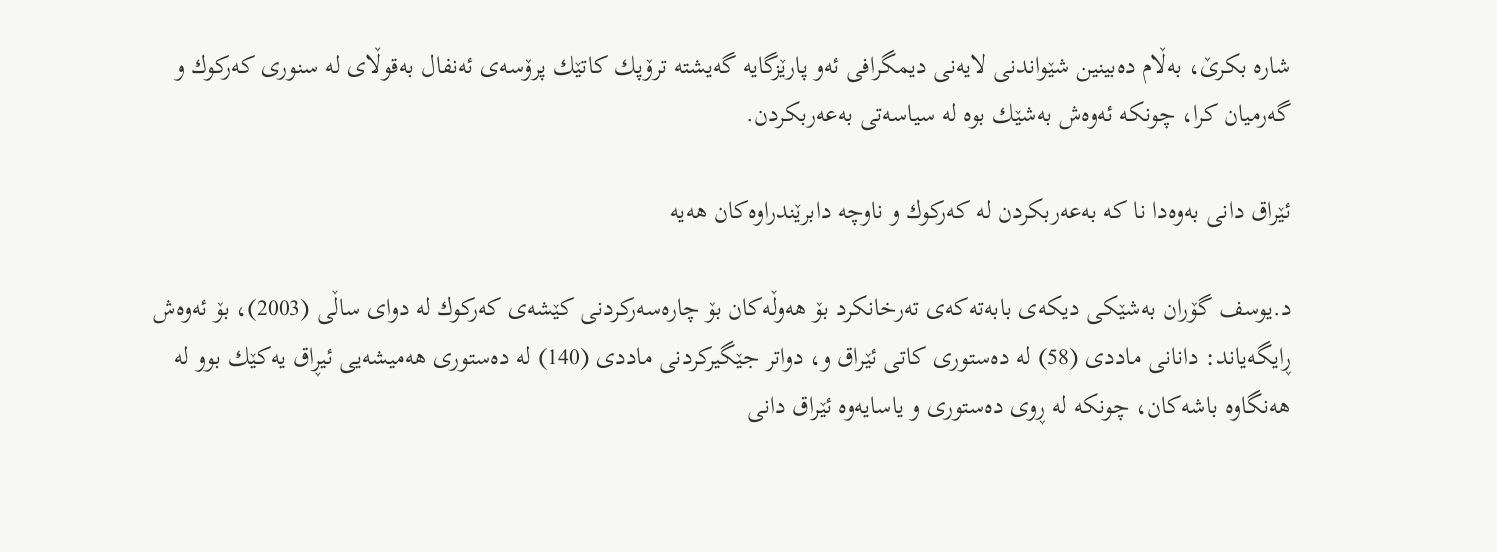شاره‌ بكرێ، به‌ڵام ده‌بینین شێواندنی لایه‌نی دیمگرافی ئه‌و پارێزگایه‌ گه‌یشته‌ ترۆپك كاتێك پرۆسه‌ی ئه‌نفال به‌قوڵای له‌ سنوری كه‌ركوك و گه‌رمیان كرا، چونكه‌ ئه‌وه‌ش به‌شێك بوه‌ له‌ سیاسه‌تی به‌عه‌ربكردن.

ئێراق دانی به‌وه‌دا نا كه‌ به‌عه‌ربكردن له‌ كه‌ركوك و ناوچه‌ دابرێندراوه‌كان هه‌یه‌

د.یوسف گۆران به‌شێكی دیكه‌ی بابه‌ته‌كه‌ی ته‌رخانكرد بۆ هه‌وڵه‌كان بۆ چاره‌سه‌ركردنی كێشه‌ی كه‌ركوك له‌ دوای ساڵی (2003)، بۆ ئه‌وه‌ش ڕایگه‌یاند: دانانی ماددی (58) له‌ ده‌ستوری كاتی ئێراق و، دواتر جێگیركردنی ماددی (140) له‌ ده‌ستوری هه‌میشه‌یی ئیڕاق یه‌كێك بوو له‌ هه‌نگاوه‌ باشه‌كان، چونكه‌ له‌ ڕوی ده‌ستوری و یاسایه‌وه‌ ئێراق دانی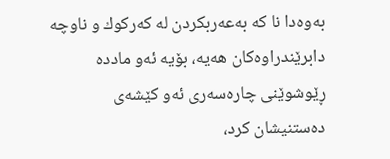به‌وه‌دا نا كه‌ به‌عه‌ربكردن له‌ كه‌ركوك و ناوچه‌ دابرێندراوه‌كان هه‌یه‌، بۆیه‌ ئه‌و مادده‌ ڕێوشوێنی چاره‌سه‌ری ئه‌و كێشه‌ی ده‌ستنیشان كرد،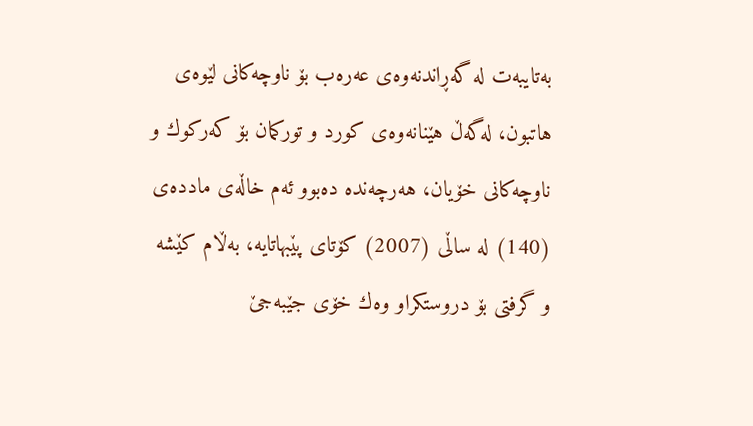به‌تایبه‌ت له‌ گه‌ڕاندنه‌وه‌ی عه‌ره‌ب بۆ ناوچه‌كانی لێوه‌ی هاتبون، له‌گه‌ڵ هێنانه‌وه‌ی كورد و توركمان بۆ كه‌ركوك و ناوچه‌كانی خۆیان، هه‌رچه‌نده‌ ده‌بوو ئه‌م خاڵه‌ی مادده‌ی (140) له‌ ساڵی (2007) كۆتای پێبهاتایه‌، به‌ڵام كێشه‌ و گرفتی بۆ دروستكراو وه‌ك خۆی جێبه‌جێ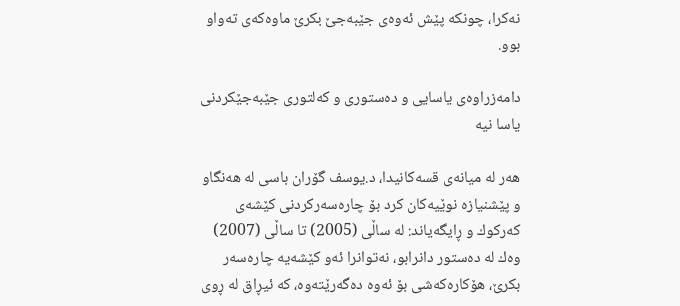نه‌كرا، چونكه‌ پێش ئه‌وه‌ی جێبه‌جێ بكرێ ماوه‌كه‌ی ته‌واو بوو.

دامه‌زراوه‌ی یاسایی و ده‌ستوری و كه‌لتوری جێبه‌جێكردنی یاسا نیه‌

هه‌ر له‌ میانه‌ی قسه‌كانیدا، د.یوسف گۆران باسی له‌ هه‌نگاو و پێشنیازه‌ نوێیه‌كان كرد بۆ چاره‌سه‌ركردنی كێشه‌ی كه‌ركوك و ڕایگه‌یاند: له‌ ساڵی (2005) تا ساڵی (2007) وه‌ك له‌ ده‌ستور دانرابو، نه‌توانرا ئه‌و كێشه‌یه‌ چاره‌سه‌ر بكرێ، هۆكاره‌كه‌شی بۆ ئه‌وه‌ ده‌گه‌رێته‌وه‌، كه‌ ئیڕاق له‌ ڕوی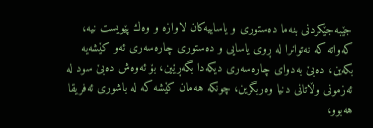جێبه‌جێكردنی بنه‌ما ده‌ستوری و یاساییه‌كان لاوازه‌ و وه‌ك پێویست نیه‌، كه‌واته‌ كه‌ نه‌توانرا له‌ ڕوی یاسایی و ده‌ستوری چاره‌سه‌ری ئه‌و كێشه‌یه‌ بكه‌ین، ده‌بێ به‌دوای چاره‌سه‌ری دیكه‌دا بگه‌ڕێین، بۆ ئه‌وه‌ش ده‌بێ سود له‌ ئه‌زمونی وڵاتانی دنیا وه‌ربگرین، چونكه‌ هه‌مان كێشه‌ كه‌ له‌ باشوری ئه‌فریقا هه‌بوو،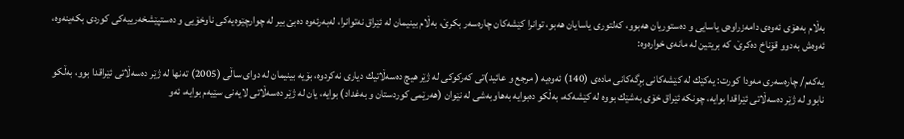به‌ڵام به‌هۆی ئه‌وه‌ی دامه‌زراوه‌ی یاسایی و ده‌ستوریان هه‌بوو، كه‌لتوری یاسایان هه‌بو، توانرا كێشه‌كان چاره‌سه‌ر بكرێ، به‌ڵام بینیمان له‌ ئێراق نه‌توانرا، له‌به‌رئه‌وه‌ ده‌بێ بیر له‌ چوارچێوه‌یه‌كی ناوخۆیی و ده‌ستپێشخه‌رییه‌كی كوردی بكه‌ینه‌وه‌، ئه‌وه‌ش به‌دوو قۆناخ ده‌كرێ، كه‌ بریتین له‌ مانه‌ی خواره‌وه‌:

یه‌كه‌م/ چاره‌سه‌ری مه‌ودا كورت: یه‌كێك له‌ كێشه‌كانی بڕگه‌كانی ماده‌ی (140) ئه‌وه‌یه‌ ( مرجع و عائید)تی كه‌ركوكی له‌ ژێر هیچ ده‌سه‌ڵاتیك دیاری نه‌كردوه‌، بۆیه‌ بینیمان له‌ دوای ساڵی (2005) ته‌نها له‌ ژێر ده‌سه‌ڵاتی ئێراقدا بوو، به‌ڵكو نابوو له‌ ژێر ده‌سه‌ڵاتی ئێراقدا بوایه، چونكه‌‌ ئێراق خۆی به‌شێك بووه‌ له‌ كێشه‌كه‌، به‌ڵكو ده‌بوایه‌ به‌هاوبه‌شی له‌ نێوان (هه‌رێمی كوردستان و به‌غداد) بوایه‌، یان له‌ ژێر ده‌سه‌ڵاتی لایه‌نی سێیه‌م بوایه‌، ئه‌و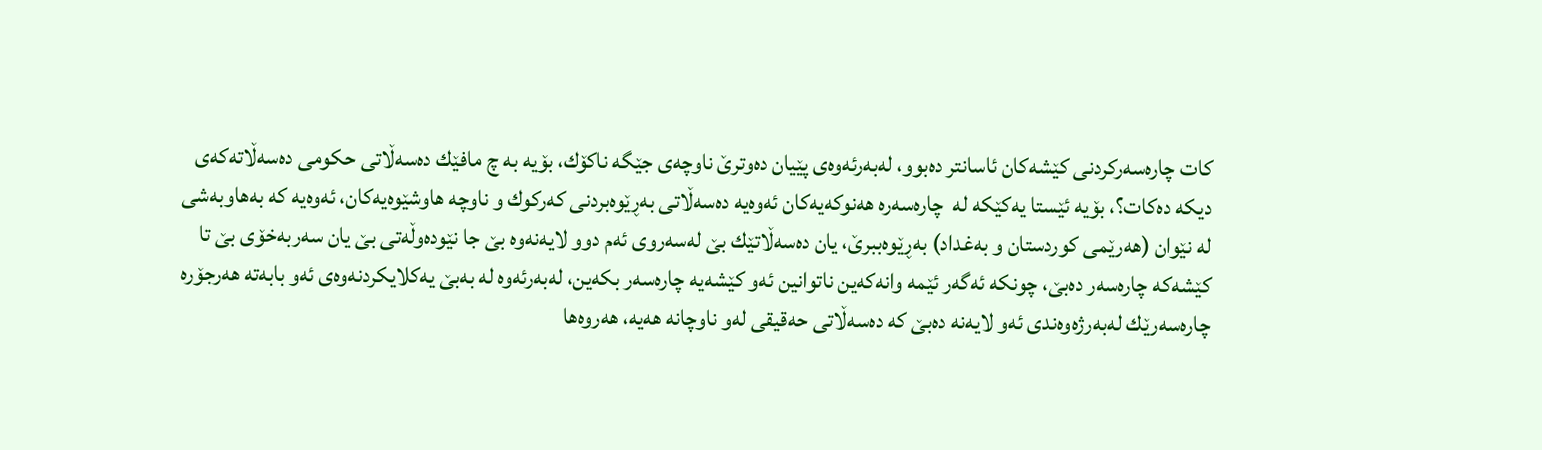كات چاره‌سه‌ركردنی كێشه‌كان ئاسانتر ده‌بوو، له‌به‌رئه‌وه‌ی پێیان ده‌وترێ ناوچه‌ی جێگه‌ ناكۆك، بۆیه‌ به‌ چ مافێك ده‌سه‌ڵاتی حكومی ده‌سه‌ڵاته‌كه‌ی دیكه‌ ده‌كات؟، بۆیه‌ ئێستا یه‌كێكه‌ له‌ ‌ چاره‌سه‌ره‌ هه‌نوكه‌یه‌كان ئه‌وه‌یه‌ ده‌سه‌ڵاتی به‌ڕێوه‌بردنی كه‌ركوك و ناوچه‌ هاوشێوه‌یه‌كان، ئه‌وه‌یه‌ كه‌ به‌هاوبه‌شی له‌ نێوان (هه‌رێمی كوردستان و به‌غداد) به‌ڕێوه‌ببرێ، یان ده‌سه‌ڵاتێك بێ له‌سه‌روی ئه‌م دوو لایه‌نه‌وه‌ بێ جا نێوده‌وڵه‌تی بێ یان سه‌ربه‌خۆی بێ تا كێشه‌كه‌ چاره‌سه‌ر ده‌بێ، چونكه‌ ئه‌گه‌ر ئێمه‌ وانه‌كه‌ین ناتوانین ئه‌و كێشه‌یه‌ چاره‌سه‌ر بكه‌ین، له‌به‌رئه‌وه‌ له‌ به‌بێ یه‌كلایكردنه‌وه‌ی ئه‌و بابه‌ته‌ هه‌رجۆره‌ چاره‌سه‌رێك له‌به‌رژه‌وه‌ندی ئه‌و لایه‌نه‌ ده‌بێ كه‌ ده‌سه‌ڵاتی حه‌قیقی له‌و ناوچانه‌ هه‌یه‌، هه‌روه‌ها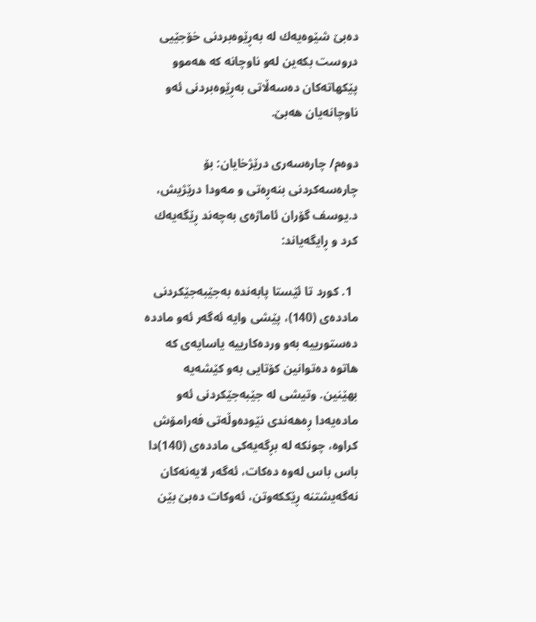ده‌بێ شێوه‌یه‌ك له‌ به‌ڕێوه‌بردنی خۆجێیی دروست بكه‌ین له‌و ناوچانه‌ كه‌ هه‌موو پێكهاته‌كان ده‌سه‌ڵاتی به‌ڕێوه‌بردنی ئه‌و ناوچانه‌یان هه‌بێ.

دوه‌م/ چاره‌سه‌ری درێژخایان: بۆ چاره‌سه‌كردنی بنه‌ڕه‌تی و مه‌ودا درێژیش، د.یوسف گۆران ئاماژه‌ی به‌چه‌ند ڕێگه‌یه‌ك كرد و ڕایگه‌یاند:

  1. كورد تا ئێستا پابه‌نده‌ به‌جێبه‌جێكردنی مادده‌ی (140)، پێشی وایه‌ ئه‌گه‌ر ئه‌و مادده‌ ده‌ستورییه‌ به‌و ورده‌كارییه‌ یاسایه‌ی كه‌ هاتوه ده‌توانین كۆتایی به‌و كێشه‌یه‌ بهێنین. وتیشی له‌ جێبه‌جێكردنی ئه‌و ماده‌یه‌دا ڕه‌هه‌ندی نێوده‌وڵه‌تی فه‌رامۆش كراوه‌، چونكه‌ له‌ بڕگه‌یه‌كی مادده‌ی (140)دا باس باس له‌وه‌ ده‌كات، ئه‌گه‌ر لایه‌نه‌كان نه‌گه‌یشتنه‌ ڕێككه‌وتن، ئه‌وكات ده‌بێ بێن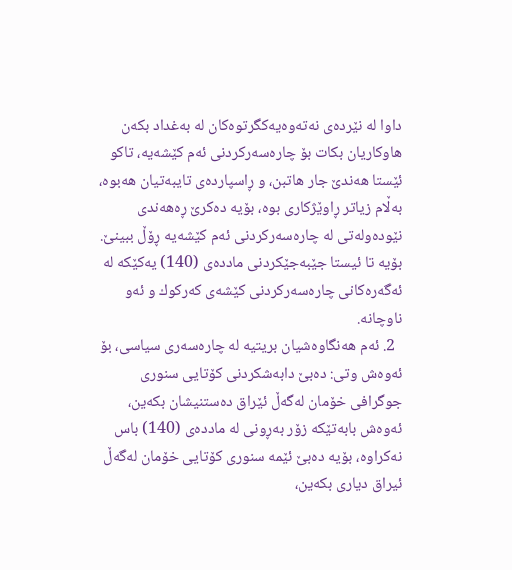داوا له‌ نێرده‌ی نه‌ته‌وه‌یه‌كگرتوه‌كان له‌ به‌غداد بكه‌ن هاوكاریان بكات بۆ چاره‌سه‌ركردنی ئه‌م كێشه‌یه‌، تاكو ئێستا هه‌ندێ جار هاتبن، و ڕاسپارده‌ی تایبه‌تیان هه‌بوه‌، به‌ڵام زیاتر ڕاوێژكاری بوه‌، بۆیه‌ ده‌كرێ ڕه‌هه‌ندی نێوده‌وله‌تی له‌ چاره‌سه‌ركردنی ئه‌م كێشه‌یه‌ ڕۆڵ ببینێ. بۆیه‌ تا ئیستا جێبه‌جێكردنی مادده‌ی (140) یه‌كێكه‌ له‌ ئه‌گه‌ره‌كانی چاره‌سه‌ركردنی كێشه‌ی كه‌ركوك و ئه‌و ناوچانه‌.
  2. ئه‌م هه‌نگاوه‌شیان بریتیه‌ له‌‌ چاره‌سه‌ری سیاسی، بۆ ئه‌وه‌ش وتی: ده‌بێ دابه‌شكردنی كۆتایی سنوری جوگرافی خۆمان له‌گه‌ڵ ئێراق ده‌ستنیشان بكه‌ین، ئه‌وه‌ش بابه‌تێكه‌ زۆر به‌ڕونی له‌ مادده‌ی (140) باس نه‌كراوه‌، بۆیه‌ ده‌بێ ئێمه‌ سنوری كۆتایی خۆمان له‌گه‌ڵ ئیراق دیاری بكه‌ین،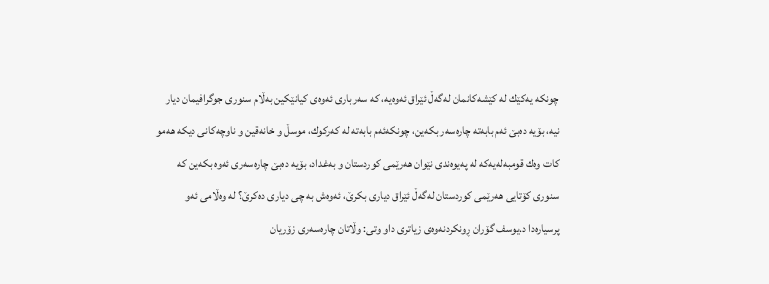چونكه‌ یه‌كێك له‌ كێشه‌كانمان له‌گه‌ڵ ئێراق ئه‌وه‌یه‌، كه‌ سه‌رباری ئه‌وه‌ی كیانێكین به‌ڵام سنوری جوگرافیمان دیار نیه‌، بۆیه‌ ده‌بێ ئه‌م بابه‌ته‌ چاره‌سه‌ر بكه‌ین، چونكه‌ئه‌م بابه‌ته‌ له‌ كه‌ركوك، موسڵ و خانه‌قین و ناوچه‌كانی دیكه‌ هه‌مو كات وه‌ك قومبه‌له‌یه‌كه‌ له‌ په‌یوه‌ندی نێوان هه‌رێمی كوردستان و به‌غداد، بۆیه‌ ده‌بێ چاره‌سه‌ری ئه‌وه‌ بكه‌ین كه‌ سنوری كۆتایی هه‌رێمی كوردستان له‌گه‌ڵ ئێراق دیاری بكرێ، ئه‌وه‌ش به‌ چی دیاری ده‌كرێ؟ له‌ وه‌ڵامی ئه‌و پرسیاره‌دا د.یوسف گۆران ڕونكردنه‌وه‌ی زیاتری داو وتی: وڵاتان چاره‌سه‌ری زۆریان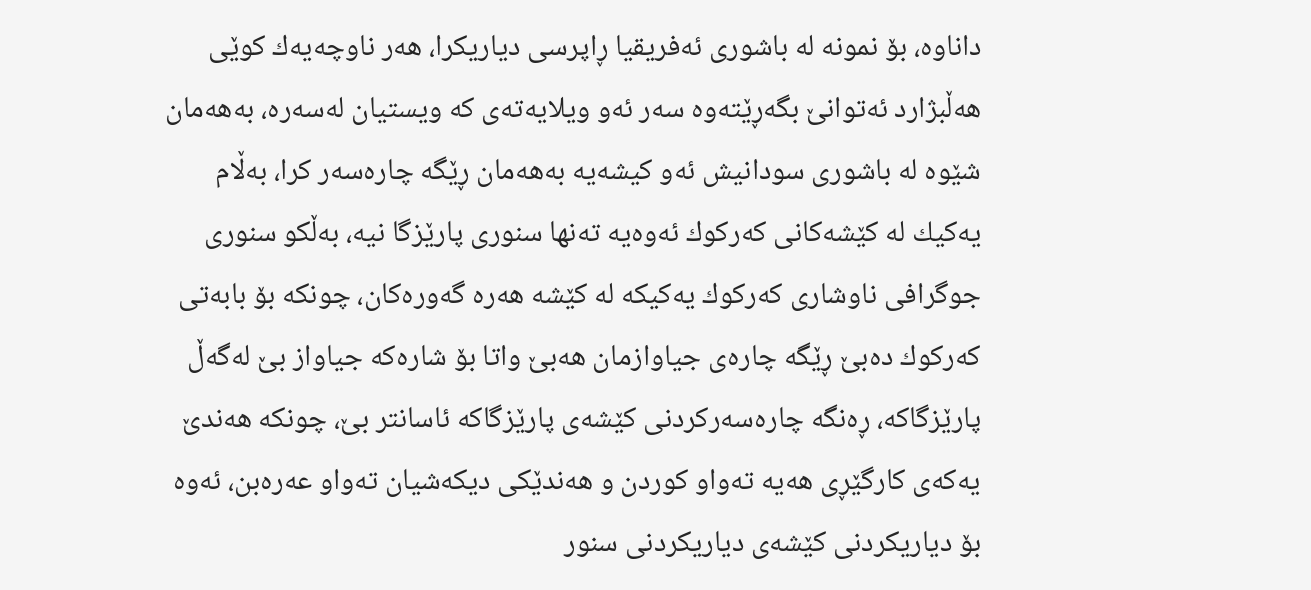داناوه‌، بۆ نمونه‌ له‌ باشوری ئه‌فریقیا ڕاپرسی دیاریكرا، هه‌ر ناوچه‌یه‌ك كوێی هه‌ڵبژارد ئه‌توانێ بگه‌ڕێته‌وه‌ سه‌ر ئه‌و ویلایه‌ته‌ی كه‌ ویستیان له‌سه‌ره‌، به‌هه‌مان شێوه‌ له‌ باشوری سودانیش ئه‌و كیشه‌یه‌ به‌هه‌مان ڕێگه‌ چاره‌سه‌ر كرا، به‌ڵام یه‌كیك له‌ كێشه‌كانی كه‌ركوك ئه‌وه‌یه‌ ته‌نها سنوری پارێزگا نیه‌، به‌ڵكو سنوری جوگرافی ناوشاری كه‌ركوك یه‌كیكه‌ له‌ كێشه‌ هه‌ره‌ گه‌وره‌كان، چونكه‌ بۆ بابه‌تی كه‌ركوك ده‌بێ ڕێگه‌ چاره‌ی جیاوازمان هه‌بێ واتا بۆ شاره‌كه‌ جیاواز بێ له‌گه‌ڵ پارێزگاكه‌، ڕه‌نگه‌ چاره‌سه‌ركردنی كێشه‌ی پارێزگاكه‌ ئاسانتر بێ، چونكه‌ هه‌ندێ یه‌كه‌ی كارگێڕی هه‌یه‌ ته‌واو كوردن و هه‌ندێكی دیكه‌شیان ته‌واو عه‌ره‌بن، ئه‌وه‌ بۆ دیاریكردنی كێشه‌ی دیاریكردنی سنور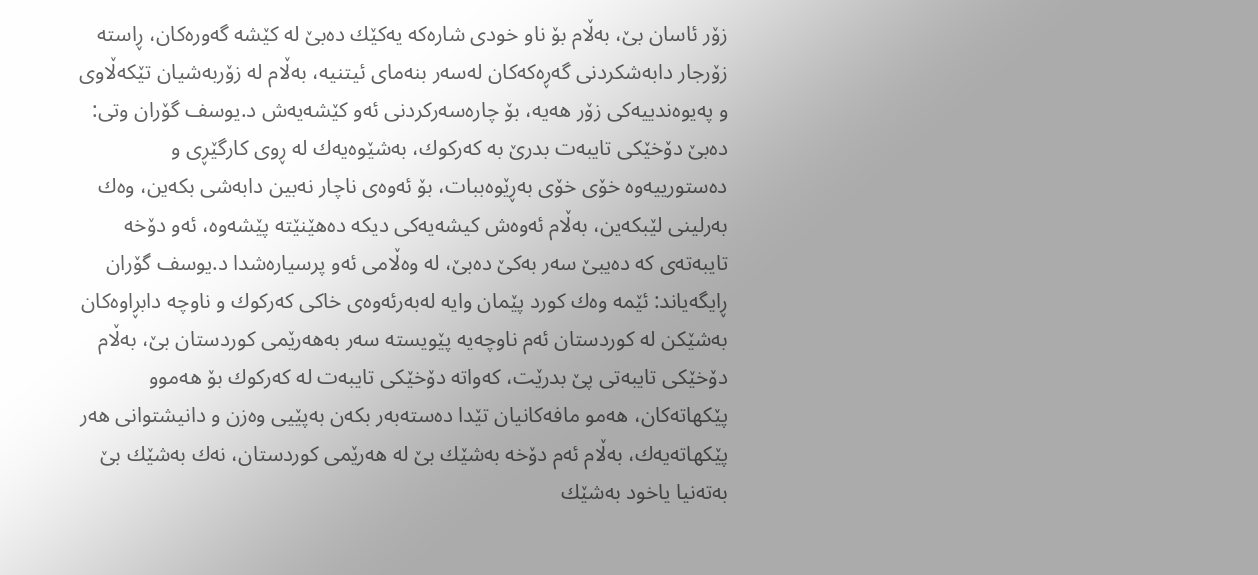زۆر ئاسان بێ، به‌ڵام بۆ ناو خودی شاره‌كه‌ یه‌كێك ده‌بێ له‌ كێشه‌ گه‌وره‌كان، ڕاسته‌ زۆرجار دابه‌شكردنی گه‌ڕه‌كه‌كان له‌سه‌ر بنه‌مای ئیتنیه‌، به‌ڵام ‌له‌ زۆربه‌شیان تێكه‌ڵاوی و په‌یوه‌ندییه‌كی زۆر هه‌یه‌، بۆ چاره‌سه‌ركردنی ئه‌و كێشه‌یه‌ش د.یوسف گۆران وتی: ده‌بێ دۆخێكی تایبه‌ت بدرێ به‌ كه‌ركوك، به‌شێوه‌یه‌ك له‌ ڕوی كارگێڕی و ده‌ستورییه‌وه‌ خۆی خۆی به‌ڕێوه‌ببات، بۆ ئه‌وه‌ی ناچار نه‌بین دابه‌شی بكه‌ین، وه‌ك به‌رلینی لێبكه‌ین، به‌ڵام ئه‌وه‌ش كیشه‌یه‌كی دیكه‌ ده‌هێنێته‌ پێشه‌وه‌، ئه‌و دۆخه‌ تایبه‌ته‌ی كه‌ ده‌یبێ سه‌ر به‌كێ ده‌بێ، له‌ وه‌ڵامی ئه‌و پرسیاره‌شدا د.یوسف گۆران ڕایگه‌یاند: ئێمه‌ وه‌ك كورد پێمان وایه‌ له‌به‌رئه‌وه‌ی خاكی كه‌ركوك و ناوچه‌ دابڕاوه‌كان به‌شێكن له‌ كوردستان ئه‌م ناوچه‌یه‌ پێویسته‌ سه‌ر به‌هه‌رێمی كوردستان بێ، به‌ڵام دۆخێكی تایبه‌تی پێ بدرێت، كه‌واته‌ دۆخێكی تایبه‌ت له‌ كه‌ركوك بۆ هه‌موو پێكهاته‌كان، هه‌مو مافه‌كانیان تێدا ده‌سته‌به‌ر بكه‌ن به‌پێیی وه‌زن و دانیشتوانی هه‌ر پێكهاته‌یه‌ك، به‌ڵام ئه‌م دۆخه‌ به‌شێك بێ له‌ هه‌رێمی كوردستان، نه‌ك به‌شێك بێ به‌ته‌نیا یاخود به‌شێك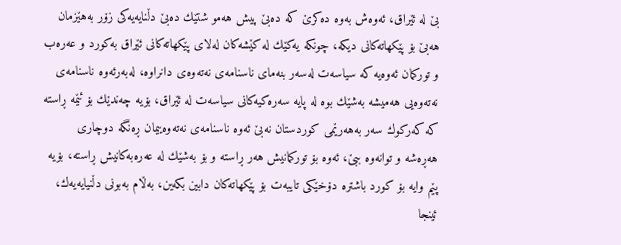بێ له‌ ئێراق، ئه‌وه‌ش به‌وه‌ ده‌كرێ كه‌ ده‌بێ پیش هه‌مو شتێك ده‌بێ دڵنایه‌یه‌كی زۆر به‌هێزمان هه‌بێ بۆ پێكهاته‌كانی دیكه‌، چونكه‌ یه‌كێك له‌ كێشه‌كان له‌لای پێكهاته‌كانی ئێراق به‌كورد و عه‌ره‌ب و توركمان ئه‌وه‌یه‌ كه‌ سیاسه‌ت له‌سه‌ر بنه‌مای ناسنامه‌ی نه‌ته‌وه‌ی دانراوه‌، له‌به‌رئه‌وه‌ ناسنامه‌ی نه‌ته‌وه‌یی هه‌میشه‌ به‌شێك بوه‌ له‌ پایه‌ سه‌ره‌كیه‌كانی سیاسه‌ت له‌ ئێراق، بۆیه‌ چه‌ندێك بۆ ئێمه‌ ڕاسته‌ كه‌ كه‌ركوك سه‌ر به‌هه‌رێمی كوردستان نه‌بێ ئه‌وه‌ ناسنامه‌ی نه‌ته‌وه‌ییمان ڕه‌نگه‌ دوچاری هه‌ڕه‌شه‌ و توانه‌وه‌ ببێ، ئه‌وه‌ بۆ توركمانیش هه‌ر ڕاسته‌ و بۆ به‌شێك له‌ عه‌ره‌به‌كانیش ڕاسته‌، بۆیه‌ پێم وایه‌ بۆ كورد باشتره‌ دۆخێكی تایبه‌ت بۆ پێكهاته‌كان دابین بكه‌ین، به‌ڵام به‌بونی دڵنیایه‌یه‌ك، ئینجا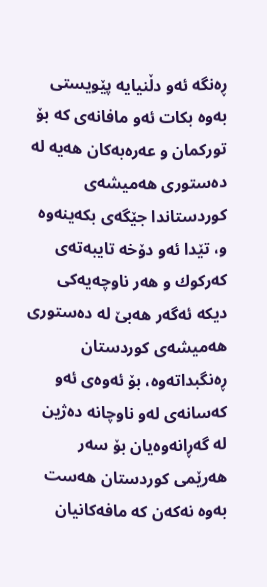ڕه‌نگه‌ ئه‌و دڵنیایه پێویستی به‌وه‌ بكات ئه‌و مافانه‌ی كه‌ بۆ توركمان و عه‌ره‌به‌كان هه‌یه‌‌ له‌ ده‌ستوری هه‌میشه‌ی كوردستاندا جێگه‌ی بكه‌ینه‌وه‌ و، تێدا ئه‌و دۆخه‌ تایبه‌ته‌ی كه‌ركوك و هه‌ر ناوچه‌یه‌كی دیكه‌ ئه‌گه‌ر هه‌بێ له‌ ده‌ستوری هه‌میشه‌ی كوردستان ڕه‌نگبداته‌وه‌، بۆ ئه‌وه‌ی ئه‌و كه‌سانه‌ی له‌و ناوچانه‌ ده‌ژین له‌ گه‌ڕانه‌وه‌یان بۆ سه‌ر هه‌رێمی كوردستان هه‌ست به‌وه‌ نه‌كه‌ن كه‌ مافه‌كانیان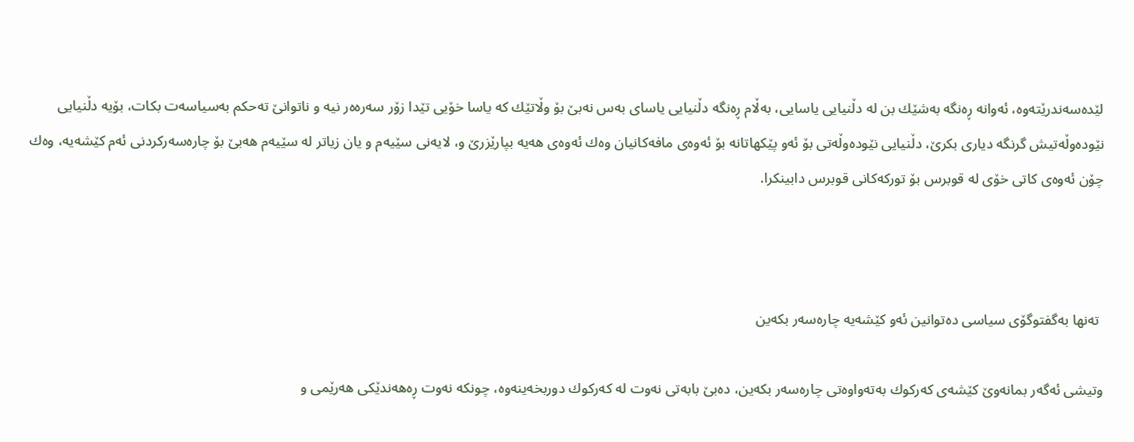لێده‌سه‌ندرێته‌وه‌، ئه‌وانه‌ ڕه‌نگه‌ به‌شێك بن له‌ دڵنیایی یاسایی، به‌ڵام ڕه‌نگه‌ دڵنیایی یاسای به‌س نه‌بێ بۆ وڵاتێك كه‌ یاسا خۆیی تێدا زۆر سه‌ره‌ه‌ر نیه‌ و ناتوانێ ته‌حكم به‌سیاسه‌ت بكات، بۆیه‌ دڵنیایی نێوده‌وڵه‌تیش گرنگه‌ دیاری بكرێ، دڵنیایی نێوده‌وڵه‌تی بۆ ئه‌و پێكهاتانه‌ بۆ ئه‌وه‌ی مافه‌كانیان وه‌ك ئه‌وه‌ی هه‌یه‌ بپارێزرێ و، لایه‌نی سێیه‌م و یان زیاتر له‌ سێیه‌م هه‌بێ بۆ چاره‌سه‌ركردنی ئه‌م كێشه‌یه‌، وه‌ك چۆن ئه‌وه‌ی كاتی خۆی له‌ قوبرس بۆ توركه‌كانی قوبرس دابینكرا.



 ته‌نها به‌گفتوگۆی سیاسی ده‌توانین ئه‌و كێشه‌یه‌ چاره‌سه‌ر بكه‌ین

وتیشی ئه‌گه‌ر بمانه‌وێ كێشه‌ی كه‌ركوك به‌ته‌واوه‌تی چاره‌سه‌ر بكه‌ین، ده‌بێ بابه‌تی نه‌وت له‌ كه‌ركوك دوربخه‌ینه‌وه‌، چونكه‌ نه‌وت ڕه‌هه‌ندێكی هه‌رێمی و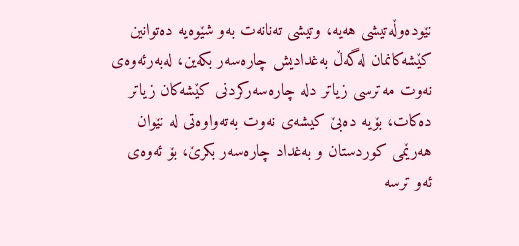نێوده‌وڵه‌تیشی هه‌یه‌، وتیشی ته‌نانه‌ت به‌و شێوه‌یه‌ ده‌توانین كێشه‌كانمان له‌گه‌ڵ به‌غدادیش چاره‌سه‌ر بكه‌ین، له‌به‌رئه‌وه‌ی نه‌وت مه‌ترسی زیاتر دله‌ چاره‌سه‌ركردنی كێشه‌كان زیاتر ده‌كات، بۆیه‌ ده‌بێ كیشه‌ی نه‌وت به‌ته‌واوه‌تی له‌ نێوان هه‌رێمی كوردستان و به‌غداد چاره‌سه‌ر بكرێ، بۆ ئه‌وه‌ی ئه‌و ترسه‌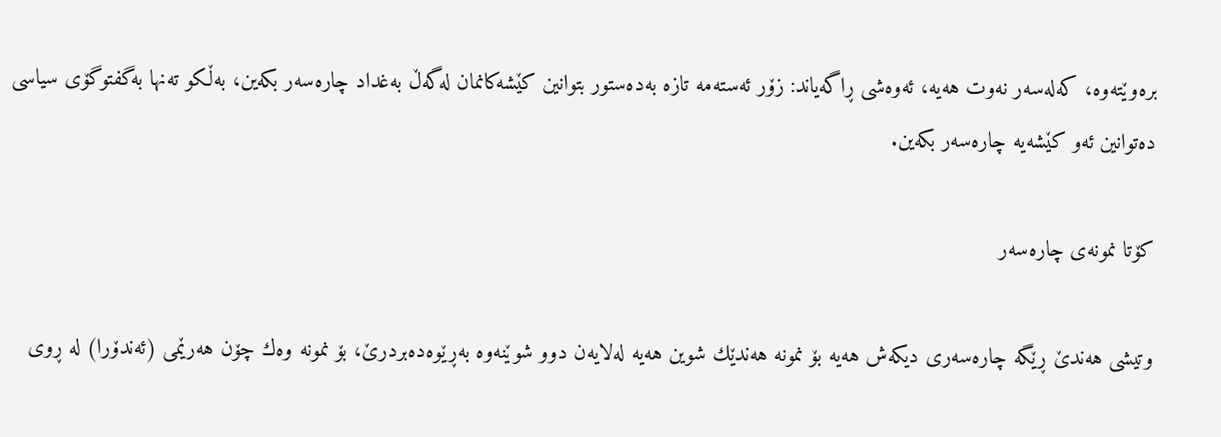بره‌وێته‌وه‌، كه‌له‌سه‌ر نه‌وت هه‌یه‌، ئه‌وه‌شی ڕاگه‌یاند: زۆر ئه‌سته‌مه‌ تازه‌ به‌ده‌ستور بتوانین كێشه‌كانمان له‌گه‌ڵ به‌غداد چاره‌سه‌ر بكه‌ین، به‌ڵكو ته‌نها به‌گفتوگۆی سیاسی ده‌توانین ئه‌و كێشه‌یه‌ چاره‌سه‌ر بكه‌ین.

كۆتا نمونه‌ی چاره‌سه‌ر

وتیشی هه‌ندێ ڕێگه‌ چاره‌سه‌ری دیكه‌ش هه‌یه بۆ نمونه‌ هه‌ندێك شوین هه‌یه‌ له‌لایه‌ن دوو شوێنه‌وه‌ به‌ڕێوه‌ده‌بردرێ، بۆ نمونه‌ وه‌ك چۆن هه‌رێمی (ئه‌ندۆرا) له ڕوی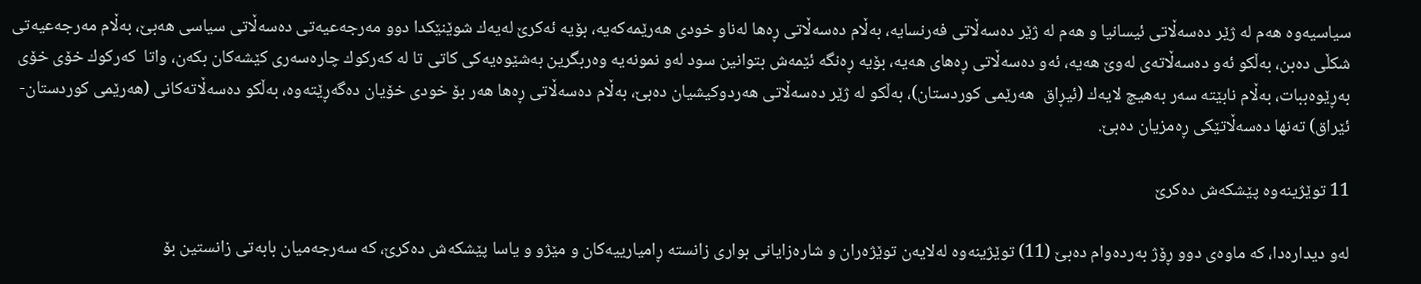سیاسیه‌وه‌ هه‌م له‌‌ ژێر ده‌سه‌ڵاتی ئیسانیا و هه‌م له‌ ژێر ده‌سه‌ڵاتی فه‌رنسایه‌، به‌ڵام ده‌سه‌ڵاتی ڕه‌ها له‌ناو خودی هه‌رێمه‌كه‌یه‌، بۆیه‌ ئه‌كرێ له‌یه‌ك شوێنێكدا دوو مه‌رجه‌عیه‌تی ده‌سه‌ڵاتی سیاسی هه‌بێ، به‌ڵام مه‌رجه‌عیه‌تی شكڵی ده‌بن، به‌ڵكو ئه‌و ده‌سه‌ڵاته‌ی له‌وێ هه‌یه‌، ئه‌و ده‌سه‌ڵاتی ڕه‌های هه‌یه‌، بۆیه‌ ڕه‌نگه‌ ئێمه‌ش بتوانین سود له‌و نمونه‌یه‌ وه‌ربگرین به‌شێوه‌یه‌كی كاتی تا له‌ كه‌ركوك چاره‌سه‌ری كێشه‌كان بكه‌ن، واتا  كه‌ركوك خۆی خۆی به‌ڕێوه‌ببات، به‌ڵام نابێته‌ سه‌ر به‌هیچ لایه‌ك (ئیڕاق  هه‌رێمی كوردستان)، به‌ڵكو له‌ ژێر ده‌سه‌ڵاتی هه‌ردوكیشیان ده‌بێ، به‌ڵام ده‌سه‌ڵاتی ڕه‌ها هه‌ر بۆ خودی خۆیان ده‌گه‌ڕێته‌وه‌، به‌ڵكو ده‌سه‌ڵاته‌كانی (هه‌رێمی كوردستان- ئێراق) ته‌نها ده‌سه‌ڵاتێكی ڕه‌مزیان ده‌بێ.

11 توێژینه‌وه‌ پێشكه‌ش ده‌كرێ

له‌و دیداره‌دا، كه‌ ماوه‌ی دوو ڕۆژ به‌رده‌وام ده‌بێ (11) توێژینه‌وه‌ له‌لایه‌ن توێژه‌ران و شاره‌زایانی بواری زانسته‌ ڕامیارییه‌كان و مێژو و یاسا پێشكه‌ش ده‌كرێ، كه‌ سه‌رجه‌میان بابه‌تی زانستین بۆ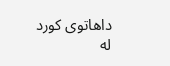داهاتوی كورد له‌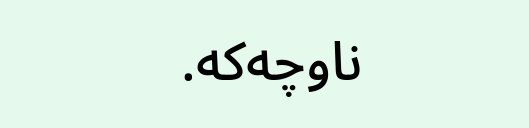ناوچه‌كه‌.